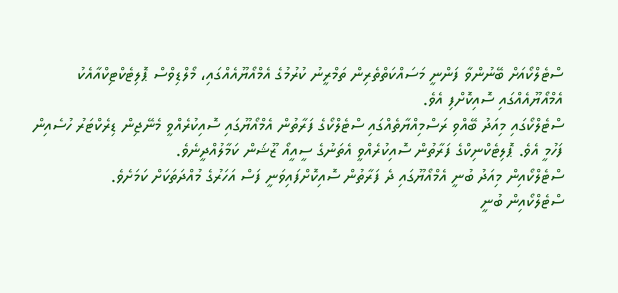ސްޓެލްކޯއަށް ބޭނުންވާ ފަންނީ މަސައްކަތްތެރިން ތަމްރީނު ކުރުމުގެ އެމްއޯޔޫއެއްގައި، މޯލްޑިވްސް ޕޮލިޓެކްޓިކްއާއެކު އެމްއޯޔޫއެއްގައި ސޮއިކޮށްފި އެވެ.
ސްޓެލްކޯގައި މިއަދު ބޭއްވި ރަސްމިއްޔާތެއްގައި ސްޓެލްކޯގެ ފަރާތުން އެމްއޯޔޫގައި ސޮއިކުރެއްވީ މެނޭޖިން ޑިރެކްޓަރު ހުސެއިން ފަހުމީ އެވެ. ޕޮލިޓެކްނިކްގެ ފަރާތުން ސޮއިކުރެއްވީ އެތަނުގެ ސީއީއޯ ޒޫޝަން ކަމާލުއްދީނެވެ.
ސްޓެލްކޯއިން މިއަދު ބުނީ އެމްއޯޔޫގައި ދެ ފަރާތުން ސޮއިކޮށްފައިވަނީ ފަސް އަހަރުގެ މުއްދަތަކަށް ކަމަށެވެ.
ސްޓެލްކޯއިން ބުނީ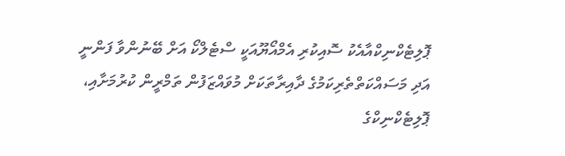ޕޮލިޓެކްނިކްއާއެކު ސޮއިކުރި އެމްއޯޔޫއަކީ ސްޓެލްކޯ އަށް ބޭނުންވާ ފަންނީ އަދި މަސައްކަތްތެރިކަމުގެ ދާއިރާތަކަށް މުވައްޒަފުން ތަމްރީން ކުރުމަށާއި، ޕޮލިޓެކްނިކްގެ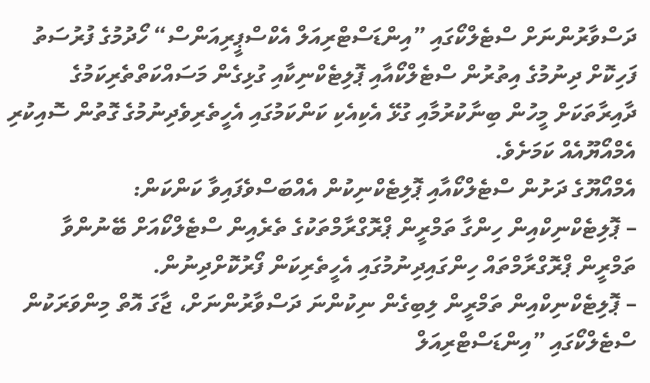ދަސްވާރުންނަށް ސްޓެލްކޯގައި ”އިންޑަސްޓްރިއަލް އެކްސްޕީރިއަންސް“ ހޯދުމުގެ ފުރުސަތު ފަހިކޮށް ދިނުމުގެ އިތުރުން ސްޓެލްކޯއާއި ޕޮލިޓެކްނިކާއި ގުޅިގެން މަސައްކަތްތެރިކަމުގެ ދާއިރާތަކަށް މީހުން ބިނާކުރުމާއި ގުޅޭ އެކިއެކި ކަންކަމުގައި އެހީތެރިވެދިނުމުގެ ގޮތުން ސޮއިކުރި އެމްއޯޔޫއެއް ކަމަށެވެ.
އެމްއޯޔޫގެ ދަށުން ސްޓެލްކޯއާއި ޕޮލިޓެކްނިކުން އެއްބަސްވެފައިވާ ކަންކަން:
– ޕޮލިޓެކްނިކްއިން ހިންގާ ތަމްރީން ޕްރޮގްރާމްތަކުގެ ތެރެއިން ސްޓެލްކޯއަށް ބޭނުންވާ ތަމްރީން ޕްރޮގްރާމްތައް ހިންގައިދިނުމުގައި އެހީތެރިކަން ފޯރުކޮށްދިނުން.
– ޕޮލިޓެކްނިކްއިން ތަމްރީން ލިބިގެން ނިކުންނަ ދަސްވާރުންނަށް، ޖާގަ އޮތް މިންވަރަކުން ސްޓެލްކޯގައި ”އިންޑަސްޓްރިއަލް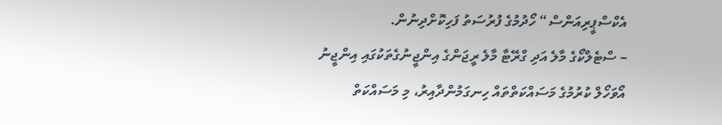އެކްސްޕީރިއަންސް“ ހޯދުމުގެ ފުރުސަތު ފަހިކޮށްދިނުން.
– ސްޓެލްކޯގެ މާލެ އަދި ގްރޭޓާ މާލެ ރީޖަންގެ އިންޖީނުގެތަކުގައި އިންޖީނު އޯވަހޯލް ކުރުމުގެ މަސައްކަތްތައް ހިނގަމުންދާއިރު، މި މަސައްކަތް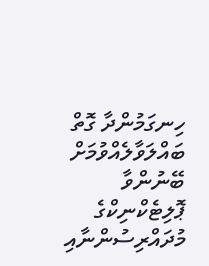ހިނގަމުންދާ ގޮތް ބައްލަވާލެއްވުމަށް ބޭނުންވާ ޕޮލިޓެކްނިކްގެ މުދައްރިސުންނާއި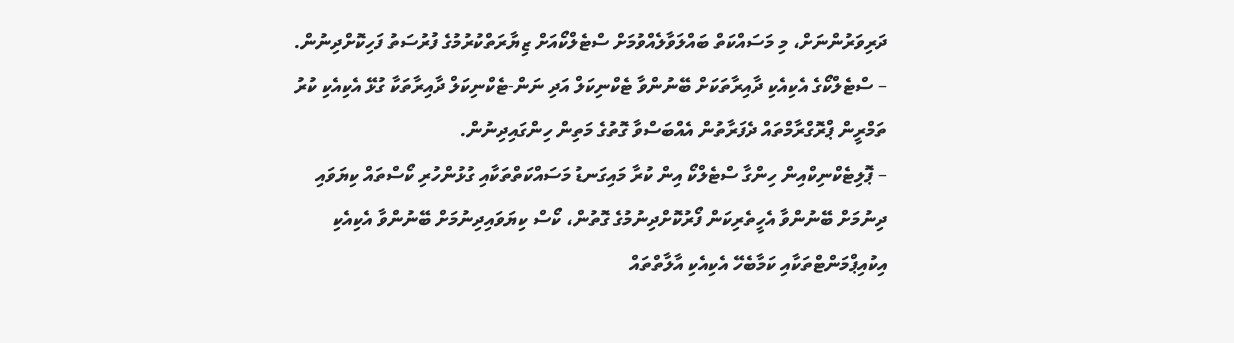ދަރިވަރުންނަށް، މި މަސައްކަތް ބައްލަވާލެއްވުމަށް ސްޓެލްކޯއަށް ޒިޔާރަތްކުރުމުގެ ފުރުސަތު ފަހިކޮށްދިނުން.
– ސްޓެލްކޯގެ އެކިއެކި ދާއިރާތަކަށް ބޭނުންވާ ޓެކްނިކަލް އަދި ނަން-ޓެކްނިކަލް ދާއިރާތަކާ ގުޅޭ އެކިއެކި ކުރު ތަމްރީން ޕްރޮގްރާމްތައް ދެފަރާތުން އެއްބަސްވާ ގޮތުގެ މަތިން ހިންގައިދިނުން.
– ޕޮލިޓެކްނިކްއިން ހިންގާ ސްޓެލްކޯ އިން ކުރާ މައިގަނޑު މަސައްކަތްތަކާއި ގުޅުންހުރި ކޯސްތައް ކިޔަވައި ދިނުމަށް ބޭނުންވާ އެހީތެރިކަން ފޯރުކޮށްދިނުމުގެ ގޮތުން، ކޯސް ކިޔަވައިދިނުމަށް ބޭނުންވާ އެކިއެކި އިކުއިޕްމަންޓްތަކާއި ކަމާބެހޭ އެކިއެކި އާލާތްތައް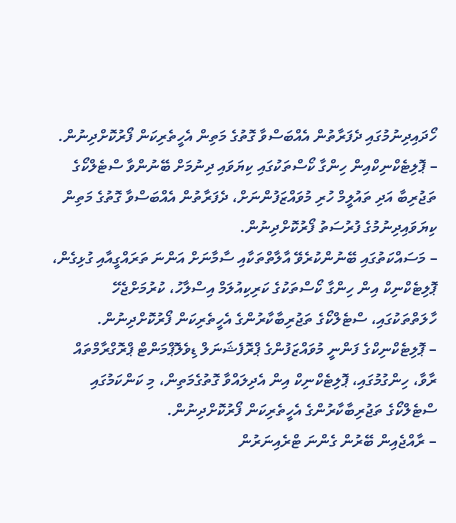ހޯދައިދިނުމުގައި ދެފަރާތުން އެއްބަސްވާ ގޮތުގެ މަތިން އެހީތެރިކަން ފޯރުކޮށްދިނުން.
– ޕޮލިޓެކްނިކްއިން ހިންގާ ކޯސްތަކުގައި ކިޔަވައި ދިނުމަށް ބޭނުންވާ ސްޓެލްކޯގެ ތަޖުރިބާ އަދި ތައުލީމް ހުރި މުވައްޒަފުންނަށް، ދެފަރާތުން އެއްބަސްވާ ގޮތުގެ މަތިން ކިޔަވައިދިނުމުގެ ފުރުސަތު ފޯރުކޮށްދިނުން.
– މަސައްކަތުގައި ބޭނުންކުރެވޭ އާލާތްތަކާއި ސާމާނަށް އަންނަ ތަރައްގީއާއި ގުޅިގެން، ޕޮލިޓެކްނިކް އިން ހިންގާ ކޯސްތަކުގެ ކަރިކިއުލަމް އިސްލާހު، ކުރުމަށްޖެހޭ ހާލަތްތަކުގައި، ސްޓެލްކޯގެ ތަޖުރިބާކާރުންގެ އެހީތެރިކަން ފޯރުކޮށްދިނުން.
– ޕޮލިޓެކްނިކްގެ ފަންނީ މުވައްޒަފުންގެ ޕްރޮފެޝަނަލް ޑިވެލޮޕްމަންޓް ޕްރޮގްރާމްތައް ރާވާ، ހިންގުމުގައި، ޕޮލިޓެކްނިކް އިން އެދިލައްވާ ގޮތުގެމަތިން، މި ކަންކަމުގައި ސްޓެލްކޯގެ ތަޖުރިބާކާރުންގެ އެހީތެރިކަން ފޯރުކޮށްދިނުން.
– ރާއްޖެއިން ބޭރުން ގެންނަ ޓްރެއިނަރުން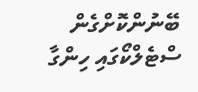ބޭނުންކޮށްގެން ސްޓެލްކޯގައި ހިންގާ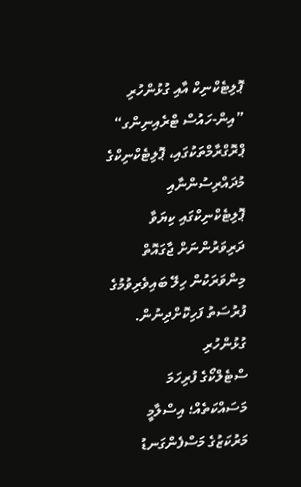ޕޮލިޓެކްނިކް އާއި ގުޅުންހުރި ”އިން-ހައުސް ޓްރެއިނިންގ“ ޕްރޮގްރާމްތަކުގައި، ޕޮލިޓެކްނިކްގެ މުދައްރިސުންނާއި ޕޮލިޓެކްނިކްގައި ކިޔަވާ ދަރިވަރުންނަށް ޖާގައޮތް މިންވަރަކުން ހިލޭ ބައިވެރިވުމުގެ ފުރުސަތު ފަހިކޮށްދިނުން.
ގުޅުންހުރި
ސްޓެލްކޯގެ ފުރިހަމަ މަސައްކަތެއް؛ އިސްލާމީ މަރުކަޒުގެ މަސްފެންގަނޑު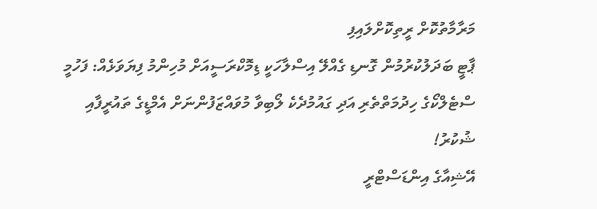މަރާމާތުކޮށް ރީތިކޮށްލައިފި
ޕާޓީ ބަދަލުކުރުމުން ގޮނޑި ގެއްލޭ އިސްލާހަކީ ޑިމޮކްރަސީއަށް މުހިންމު ފިޔަވަޅެއް: ފަހުމީ
ސްޓެލްކޯގެ ހިދުމަތްތެރި އަދި ގައުމުދެކެ ލޯބިވާ މުވައްޒަފުންނަށް އެމްޑީގެ ތައުރީފާއި ޝުކުރު!
އޭޝިއާގެ އިންޑަސްޓްރީ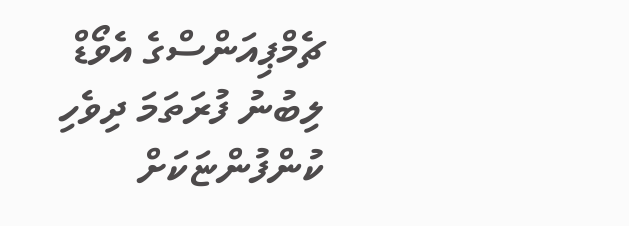ޗެމްޕިއަންސްގެ އެވޯޑް ލިބުނު ފުރަތަމަ ދިވެހި ކުންފުންޏަކަށް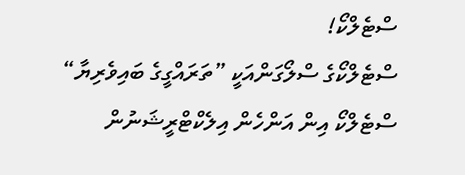ސްޓެލްކޯ!
ސްޓެލްކޯގެ ސްލޯގަންއަކީ ”ތަރައްގީގެ ބައިވެރިޔާ“
ސްޓެލްކޯ އިން އަންހެން އިލެކްޓްރީޝަނުން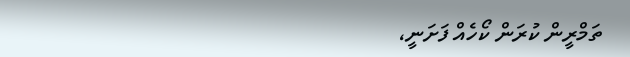ތަމްރީން ކުރަން ކޯހެއް ފަށަނީ،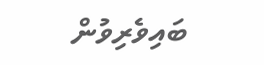ބައިވެރިވުން